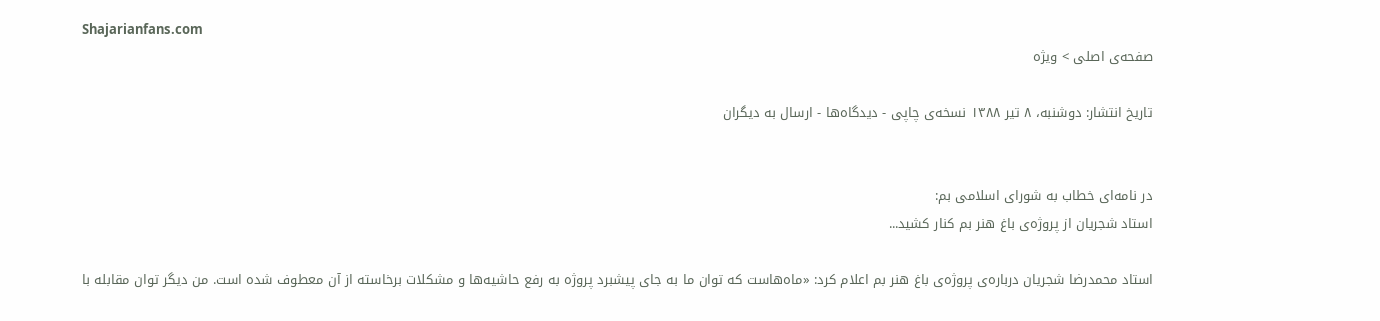Shajarianfans.com
صفحه‌ی اصلی > ویژه

تاریخ انتشار: دوشنبه، ۸ تیر ۱۳۸۸ نسخه‌ی چاپی - دیدگاه‌ها - ارسال به دیگران


در نامه‌ای خطاب به شورای اسلامی بم:
استاد شجریان از پروژه‌ی باغ هنر بم کنار کشید...

استاد محمدرضا شجریان درباره‌ی پروژه‌ی باغ هنر بم اعلام کرد: «ماه‌هاست که توان ما به جای پیشبرد پروژه به رفع حاشیه‌ها و مشکلات برخاسته از آن معطوف شده است. من دیگر توان مقابله با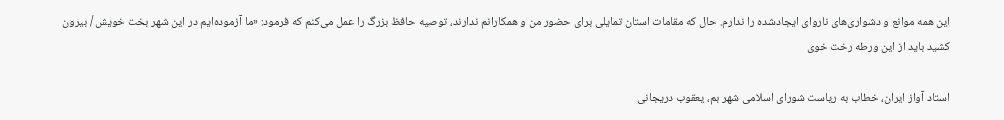این همه موانع و دشواری‌های ناروای ایجادشده را ندارم. حال که مقامات استان تمایلی برای حضور من و همکارانم ندارند، توصیه حافظ بزرگ را عمل می‌کنم که فرمود: «ما آزموده‌ایم در این شهر بخت خویش / بیرون کشید باید از این ورطه رخت خوی

استاد آواز ایران، خطاب به ریاست شورای اسلامی شهر بم، یعقوب دریجانی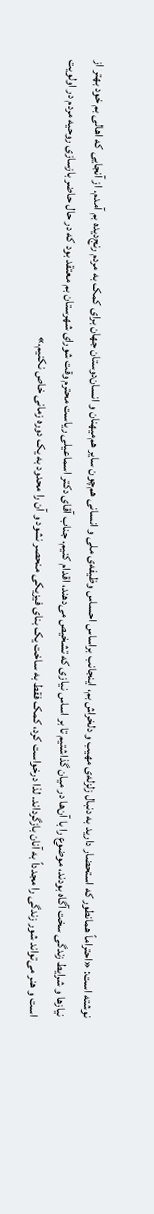نوشته است: «احتراماً همانطور که استحضار دارید به دنبال زلزله‌ی مهیب و دلخراش بم، اینجانب براساس احساس وظیفه‌ی ملی و انسانی هم‌چون سایر هم‌میهنان و انسان‌دوستان جهان برای کمک به مردم رنج‌دیده بم آمدم. از آنجایی که اهالی بم خود بهتر از نیازها و شرایط زندگی سخت آگاه بودند، موضوع را با آن‌ها در میان گذاشتیم تا بر اساس نیازی که تشخیص می‌دهند، اقدام کنیم. جناب آقای دکتر اسماعیلی ریاست محترم وقت شورای شهرستان بم معتقد بود که در حال حاضر بازسازی روحیه مردم در اولویت است و هنر می‌تواند شور زندگی را مجدداً به آنان بازگرداند. لذا درخواست کرد، کمک فقط به ساخت یک بنای فیزیکی منحصر نشود و آن را محدود به یک دوره زمانی خاص نکنیم.»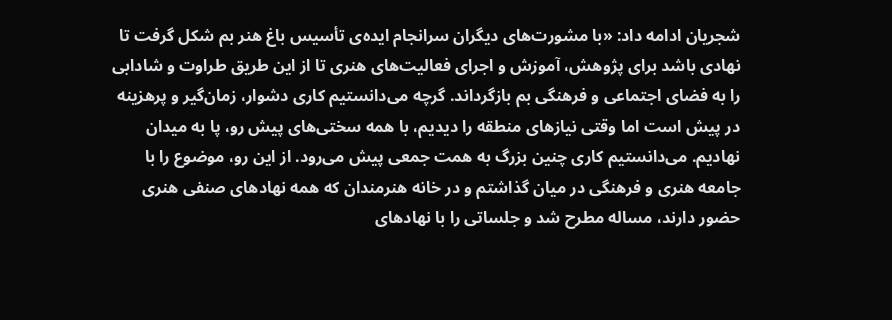شجریان ادامه داد: «با مشورت‌های دیگران سرانجام ایده‌ی تأسیس باغ هنر بم شکل گرفت تا نهادی باشد برای پژوهش، آموزش و اجرای فعالیت‌های هنری تا از این طریق طراوت و شادابی را به فضای اجتماعی و فرهنگی بم بازگرداند. گرچه می‌دانستیم کاری دشوار، زمان‌گیر و پرهزینه در پیش است اما وقتی نیازهای منطقه را دیدیم، با همه سختی‌های پیش رو، پا به میدان نهادیم. می‌دانستیم کاری چنین بزرگ به همت جمعی پیش می‌رود. از این رو، موضوع را با جامعه هنری و فرهنگی در میان گذاشتم و در خانه هنرمندان که همه نهادهای صنفی هنری حضور دارند، مساله مطرح شد و جلساتی را با نهادهای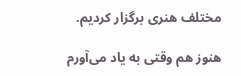مختلف هنری برگزار کردیم.

هنوز هم وقتی به یاد می‌آورم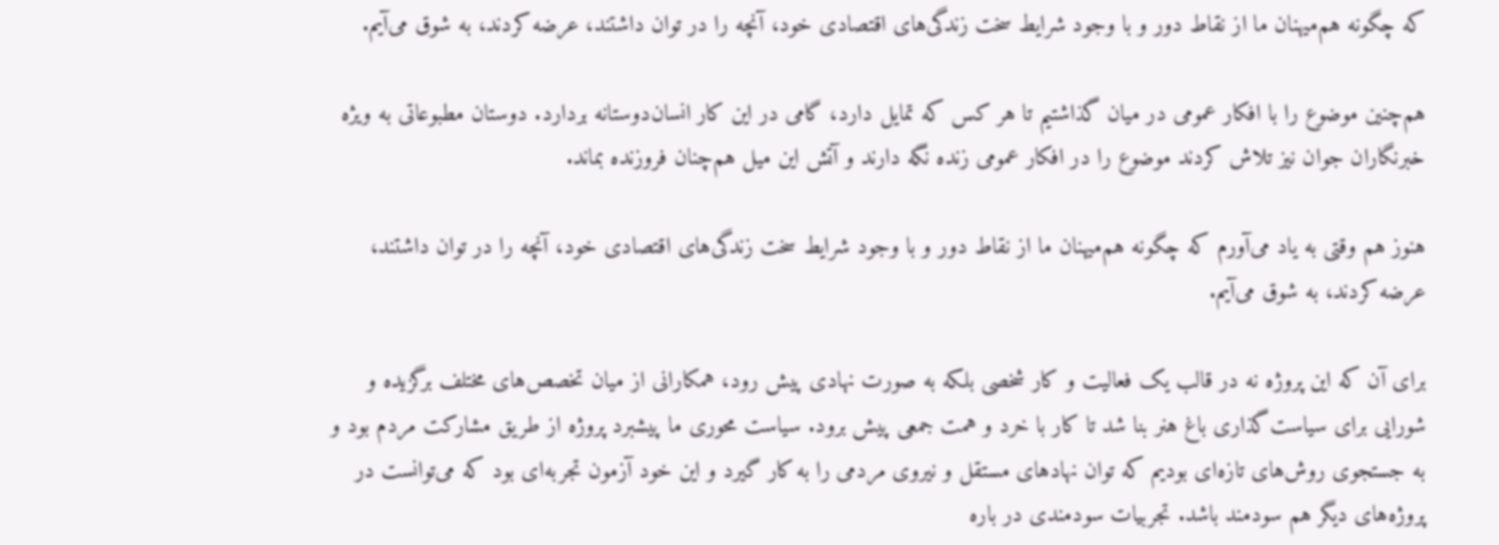که چگونه هم‌میهنان ما از نقاط دور و با وجود شرایط سخت زندگی‌های اقتصادی خود، آنچه را در توان داشتند، عرضه کردند، به شوق می‌آیم.

هم‌چنین موضوع را با افکار عمومی در میان گذاشتیم تا هر کس که تمایل دارد، گامی در این کار انسان‌دوستانه بردارد. دوستان مطبوعاتی به ویژه خبرنگاران جوان نیز تلاش کردند موضوع را در افکار عمومی زنده نگه دارند و آتش این میل هم‌چنان فروزنده بماند.

هنوز هم وقتی به یاد می‌آورم که چگونه هم‌میهنان ما از نقاط دور و با وجود شرایط سخت زندگی‌های اقتصادی خود، آنچه را در توان داشتند، عرضه کردند، به شوق می‌آیم.

برای آن که این پروژه نه در قالب یک فعالیت و کار شخصی بلکه به صورت نهادی پیش رود، همکارانی از میان تخصص‌های مختلف برگزیده و شورایی برای سیاست‌گذاری باغ هنر بنا شد تا کار با خرد و همت جمعی پیش برود. سیاست محوری ما پیشبرد پروژه از طریق مشارکت مردم بود و به جستجوی روش‌های تازه‌ای بودیم که توان نهادهای مستقل و نیروی مردمی را به کار گیرد و این خود آزمون تجربه‌ای بود که می‌توانست در پروژه‌های دیگر هم سودمند باشد. تجربیات سودمندی در باره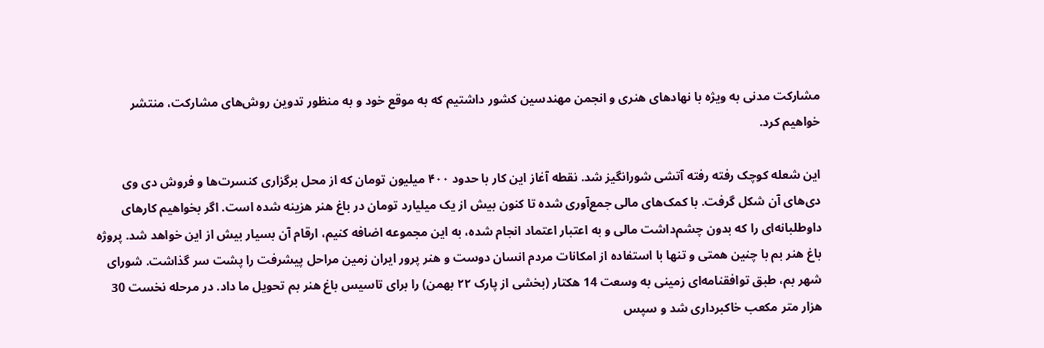مشارکت مدنی به ویژه با نهادهای هنری و انجمن مهندسین کشور داشتیم که به موقع خود و به منظور تدوین روش‌های مشارکت، منتشر خواهیم کرد.

این شعله کوچک رفته رفته آتشی شورانگیز شد. نقطه آغاز این کار با حدود ۴۰۰ میلیون تومان که از محل برگزاری کنسرت‌ها و فروش دی وی دی‌های آن شکل گرفت. با کمک‌های مالی جمع‌آوری شده تا کنون بیش از یک میلیارد تومان در باغ هنر هزینه شده است. اگر بخواهیم کارهای داوطلبانه‌ای را که بدون چشم‌داشت مالی و به اعتبار اعتماد انجام‌ شده، به این مجموعه اضافه کنیم، ارقام آن بسیار بیش از این خواهد شد. پروژه باغ هنر بم با چنین همتی و تنها با استفاده از امکانات مردم انسان دوست و هنر پرور ایران زمین مراحل پیشرفت را پشت سر گذاشت. شورای شهر بم، طبق توافقنامه‌ای زمینی به وسعت 14 هکتار (بخشی از پارک ۲۲ بهمن) را برای تاسیس باغ هنر بم تحویل ما داد. در مرحله نخست 30 هزار متر مکعب خاکبرداری شد و سپس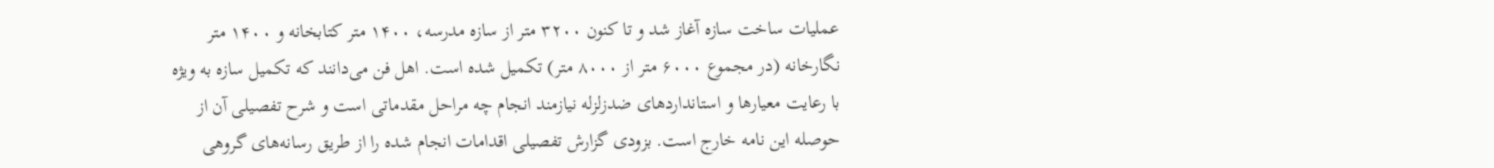عملیات ساخت سازه آغاز شد و تا کنون ۳۲۰۰ متر از سازه مدرسه، ۱۴۰۰ متر کتابخانه و ۱۴۰۰ متر نگارخانه (در مجموع ۶۰۰۰ متر از ۸۰۰۰ متر) تکمیل شده است. اهل فن می‌دانند که تکمیل سازه به ویژه با رعایت معیارها و استانداردهای ضدزلزله نیازمند انجام چه مراحل مقدماتی است و شرح تفصیلی آن از حوصله این نامه خارج است. بزودی گزارش تفصیلی اقدامات انجام شده را از طریق رسانه‌های گروهی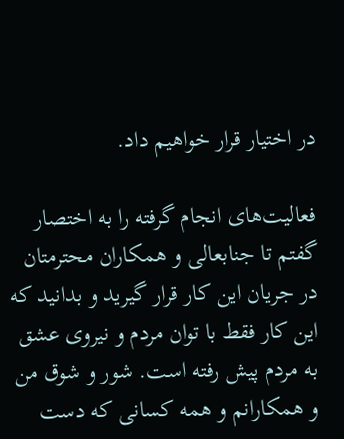در اختیار قرار خواهیم داد.

فعالیت‌های انجام گرفته را به اختصار گفتم تا جنابعالی و همکاران محترمتان در جریان این کار قرار گیرید و بدانید که این کار فقط با توان مردم و نیروی عشق به مردم پیش رفته است. شور و شوق من و همکارانم و همه کسانی که دست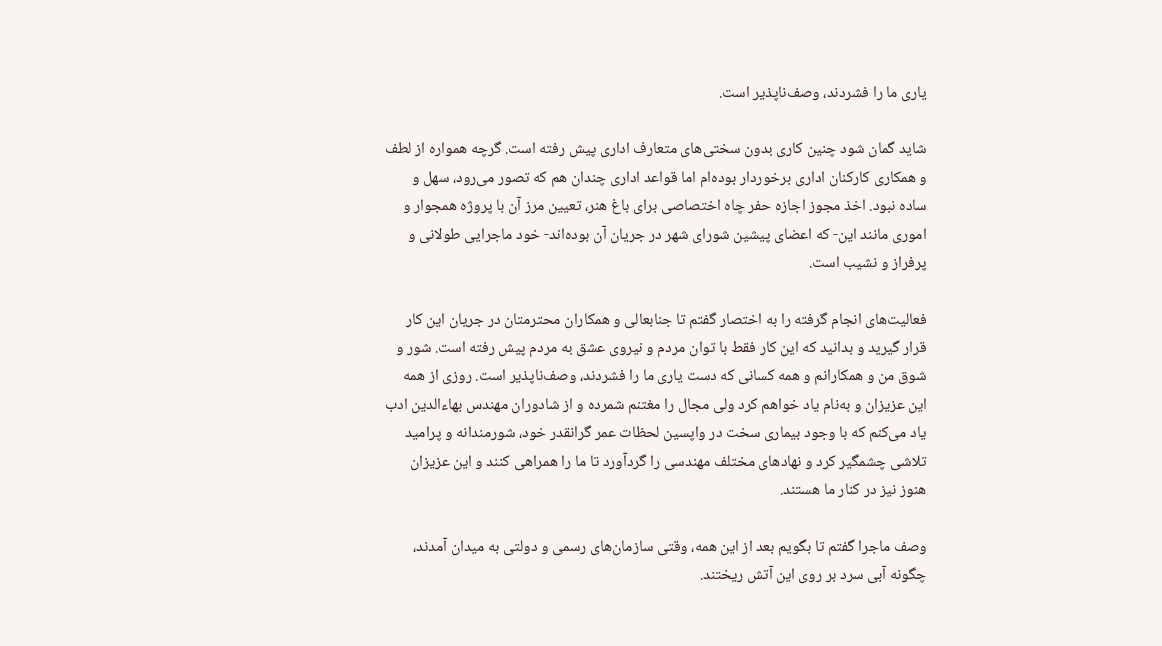یاری ما را فشردند، وصف‌ناپذیر است.

شاید گمان شود چنین کاری بدون سختی‌های متعارف اداری پیش رفته است. گرچه همواره از لطف و همکاری کارکنان اداری برخوردار بوده‌ام اما قواعد اداری چندان هم که تصور می‌رود، سهل و ساده نبود. اخذ مجوز اجازه حفر چاه اختصاصی برای باغ هنر، تعیین مرز آن با پروژه همجوار و اموری مانند این- که اعضای پیشین شورای شهر در جریان آن بوده‌اند- خود ماجرایی طولانی و پرفراز و نشیب است.

فعالیت‌های انجام گرفته را به اختصار گفتم تا جنابعالی و همکاران محترمتان در جریان این کار قرار گیرید و بدانید که این کار فقط با توان مردم و نیروی عشق به مردم پیش رفته است. شور و شوق من و همکارانم و همه کسانی که دست یاری ما را فشردند، وصف‌ناپذیر است. روزی از همه این عزیزان و به‌نام یاد خواهم کرد ولی مجال را مغتنم شمرده و از شادوران مهندس بهاءالدین ادب یاد می‌کنم که با وجود بیماری سخت در واپسین لحظات عمر گرانقدر خود، شورمندانه و پرامید تلاشی چشمگیر کرد و نهادهای مختلف مهندسی را گردآورد تا ما را همراهی کنند و این عزیزان هنوز نیز در کنار ما هستند.

وصف ماجرا گفتم تا بگویم بعد از این همه، وقتی سازمان‌های رسمی و دولتی به میدان آمدند، چگونه آبی سرد بر روی این آتش ریختند.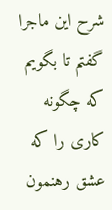شرح این ماجرا گفتم تا بگویم که چگونه کاری را که عشق رهنمون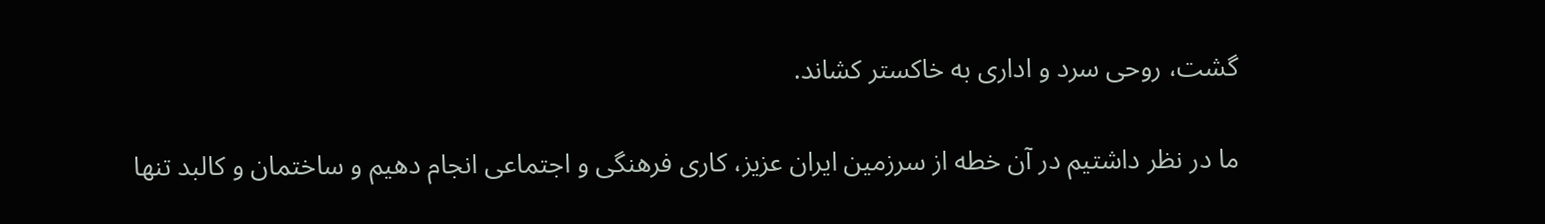گشت، روحی سرد و اداری به خاکستر کشاند.

ما در نظر داشتیم در آن خطه از سرزمین ایران عزیز، کاری فرهنگی و اجتماعی انجام دهیم و ساختمان و کالبد تنها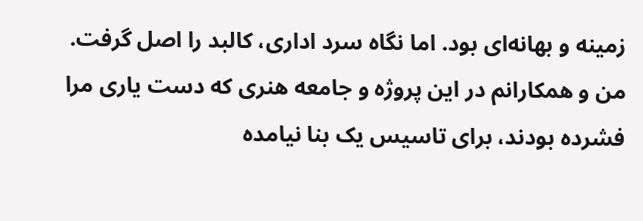زمینه‌ و بهانه‌ای بود. اما نگاه سرد اداری، کالبد را اصل گرفت. من و همکارانم در این پروژه و جامعه هنری که دست یاری مرا فشرده بودند، برای تاسیس یک بنا نیامده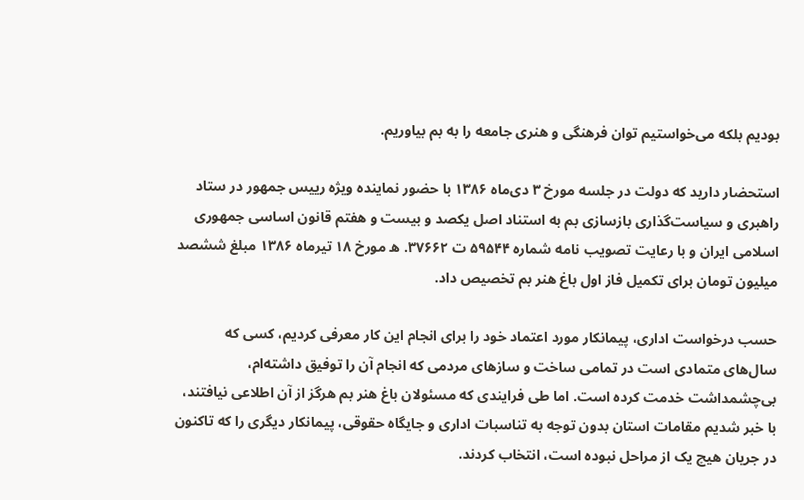بودیم بلکه می‌خواستیم توان فرهنگی و هنری جامعه را به بم بیاوریم.

استحضار دارید که دولت در جلسه مورخ ۳ دی‌ماه ۱۳۸۶ با حضور نماینده ویژه رییس جمهور در ستاد راهبری و سیاست‌گذاری بازسازی بم به استناد اصل یکصد و بیست و هفتم قانون اساسی جمهوری اسلامی ایران و با رعایت تصویب نامه شماره ۵۹۵۴۴ ت ۳۷۶۶۲. ه مورخ ۱۸ تیرماه ۱۳۸۶ مبلغ ششصد میلیون تومان برای تکمیل فاز اول باغ هنر بم تخصیص داد.

حسب درخواست اداری، پیمانکار مورد اعتماد خود را برای انجام این کار معرفی کردیم، کسی که سال‌های متمادی است در تمامی ساخت و سازهای مردمی که انجام آن را توفیق داشته‌ام، بی‌چشمداشت خدمت کرده است. اما طی فرایندی که مسئولان باغ هنر بم هرگز از آن اطلاعی نیافتند، با خبر شدیم مقامات استان بدون توجه به تناسبات اداری و جایگاه حقوقی، پیمانکار دیگری را که تاکنون در جریان هیچ یک از مراحل نبوده‌ است، انتخاب کردند.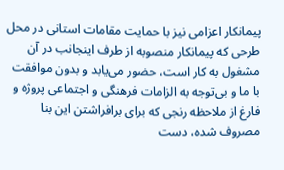پیمانکار اعزامی نیز با حمایت مقامات استانی در محل طرحی که پیمانکار منصوبه از طرف اینجانب در آن مشغول به کار است، حضور می‌یابد و بدون موافقت با ما و بی‌توجه به الزامات فرهنگی و اجتماعی پروژه و فارغ از ملاحظه رنجی که برای برافراشتن این بنا مصروف شده، دست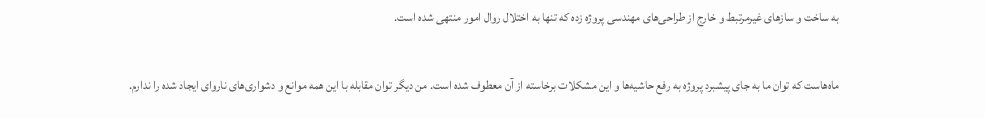به ساخت و سازهای غیرمرتبط و خارج از طراحی‌های مهندسی پروژه زده که تنها به اختلال روال امور منتهی شده است.

ماه‌هاست که توان ما به جای پیشبرد پروژه به رفع حاشیه‌ها و این مشکلات برخاسته از آن معطوف شده است. من دیگر توان مقابله با این همه موانع و دشواری‌های ناروای ایجاد شده را ندارم.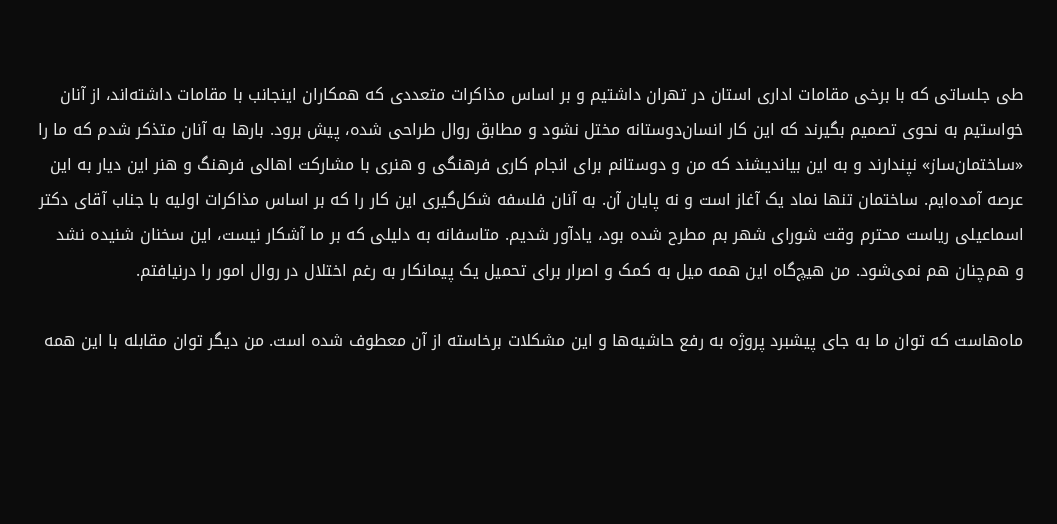طی جلساتی که با برخی مقامات اداری استان در تهران داشتیم و بر اساس مذاکرات متعددی که همکاران اینجانب با مقامات داشته‌اند، از آنان خواستیم به نحوی تصمیم بگیرند که این کار انسان‌دوستانه مختل نشود و مطابق روال طراحی شده، پیش برود. بارها به آنان متذکر شدم که ما را «ساختمان‌ساز» نپندارند و به این بیاندیشند که من و دوستانم برای انجام کاری فرهنگی و هنری با مشارکت اهالی فرهنگ و هنر این دیار به این عرصه آمده‌ایم. ساختمان تنها نماد یک آغاز است و نه پایان آن. به آنان فلسفه شکل‌گیری این کار را که بر اساس مذاکرات اولیه با جناب آقای دکتر اسماعیلی ریاست محترم وقت شورای شهر بم مطرح شده بود، یادآور شدیم. متاسفانه به دلیلی که بر ما آشکار نیست، این سخنان شنیده نشد و ‌هم‌چنان هم نمی‌شود. من هیچ‌گاه این همه میل به کمک و اصرار برای تحمیل یک پیمانکار به رغم اختلال در روال امور را درنیافتم.

ماه‌هاست که توان ما به جای پیشبرد پروژه به رفع حاشیه‌ها و این مشکلات برخاسته از آن معطوف شده است. من دیگر توان مقابله با این همه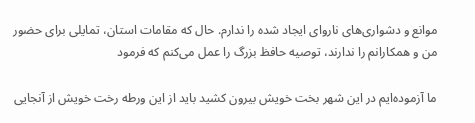موانع و دشواری‌های ناروای ایجاد شده را ندارم. حال که مقامات استان، تمایلی برای حضور من و همکارانم را ندارند، توصیه حافظ بزرگ را عمل می‌کنم که فرمود

ما آزموده‌ایم در این شهر بخت خویش بیرون کشید باید از این ورطه رخت خویش از آنجایی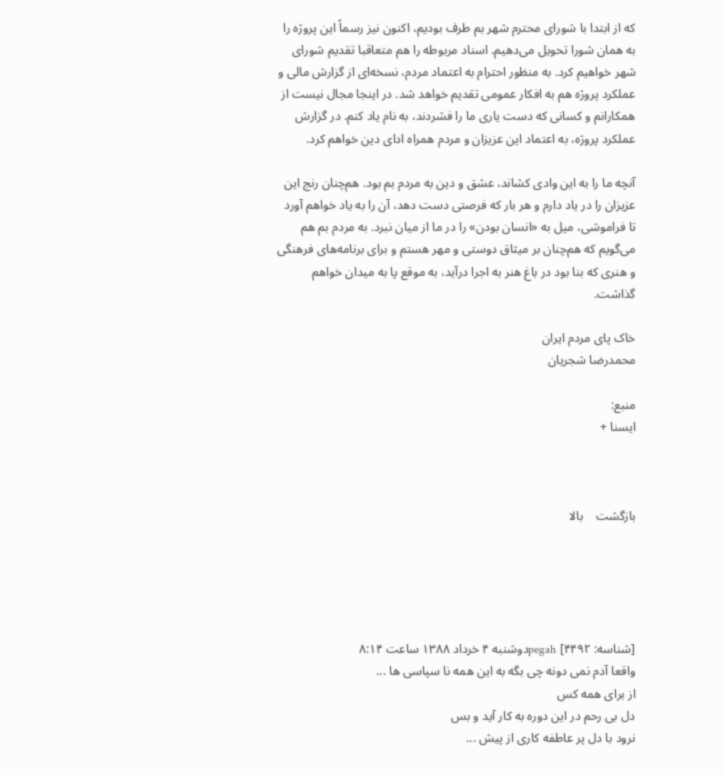که از ابتدا با شورای محترم شهر بم طرف بودیم، اکنون نیز رسماً این پروژه را به همان شورا تحویل می‌دهیم. اسناد مربوطه را هم متعاقبا تقدیم شورای شهر خواهیم کرد. به منظور احترام به اعتماد مردم، نسخه‌ای از گزارش مالی و عملکرد پروژه هم به افکار عمومی تقدیم خواهد شد. در اینجا مجال نیست از همکارانم و کسانی که دست یاری ما را فشردند، به نام یاد کنم. در گزارش عملکرد پروژه، به اعتماد این عزیزان و مردم همراه ادای دین خواهم کرد.

آنچه ما را به این وادی کشاند، عشق و دین به مردم بم بود. هم‌چنان رنج این عزیزان را در یاد دارم و هر بار که فرصتی دست دهد، آن را به یاد خواهم آورد تا فراموشی، میل به «انسان بودن» را در ما از میان نبرد. به مردم بم هم می‌گویم که هم‌چنان بر میثاق دوستی و مهر هستم و برای برنامه‌های فرهنگی و هنری که بنا بود در باغ هنر به اجرا درآید، به موقع پا به میدان خواهم گذاشت.

خاک پای مردم ایران
محمدرضا شجریان

منبع:
ایسنا +



بازگشت    بالا





[شناسه: ۴۴۹۲] pegahدوشنبه ۴ خرداد ۱۳۸۸ ساعت ۸:۱۴
واقعا آدم نمی دونه چی بگه به این همه نا سپاسی ها ...
از برای همه کس
دل بی رحم در این دوره به کار آید و بس
نرود با دل پر عاطفه کاری از پیش ...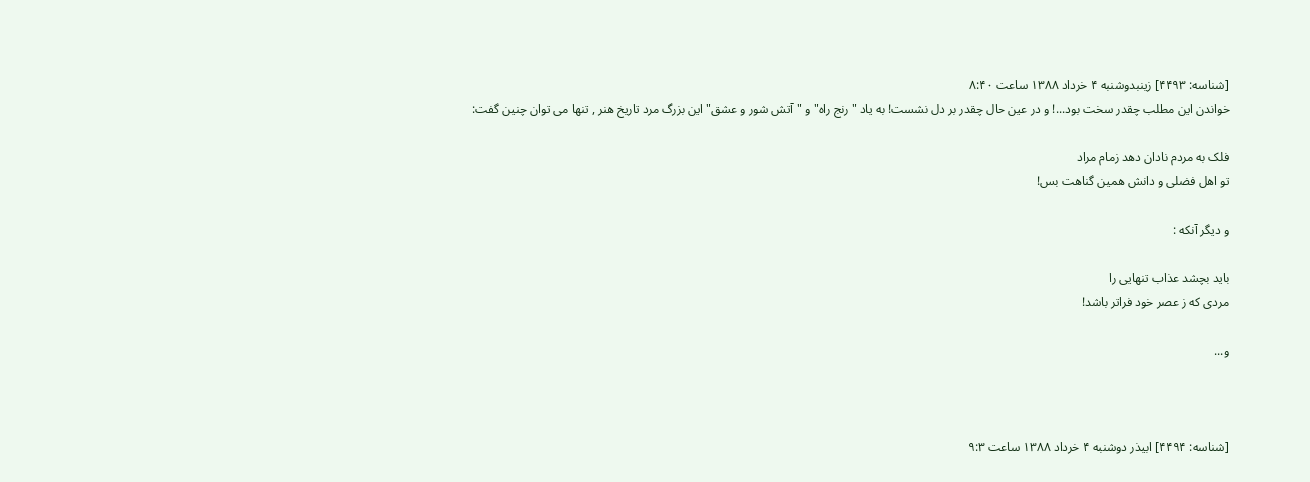[شناسه: ۴۴۹۳] زینبدوشنبه ۴ خرداد ۱۳۸۸ ساعت ۸:۴۰
خواندن این مطلب چقدر سخت بود...! و در عین حال چقدر بر دل نشست! به یاد "رنج راه" و "آتش شور و عشق" این بزرگ مرد تاریخ هنر , تنها می توان چنین گفت:

فلک به مردم نادان دهد زمام مراد
تو اهل فضلی و دانش همین گناهت بس!

و دیگر آنکه :

باید بچشد عذاب تنهایی را
مردی که ز عصر خود فراتر باشد!

و...



[شناسه: ۴۴۹۴] ابیذر دوشنبه ۴ خرداد ۱۳۸۸ ساعت ۹:۳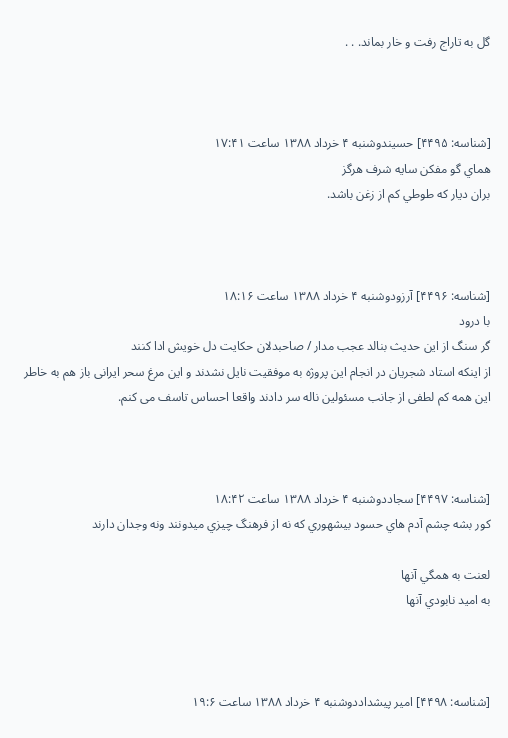گل به تاراج رفت و خار بماند. . .



[شناسه: ۴۴۹۵] حسيندوشنبه ۴ خرداد ۱۳۸۸ ساعت ۱۷:۴۱
هماي گو مفکن سايه شرف هرگز
بران ديار که طوطي کم از زغن باشد.



[شناسه: ۴۴۹۶] آرزودوشنبه ۴ خرداد ۱۳۸۸ ساعت ۱۸:۱۶
با درود
گر سنگ از این حدیث بنالد عجب مدار / صاحبدلان حکایت دل خویش ادا کنند
از اینکه استاد شجریان در انجام این پروژه به موفقیت نایل نشدند و این مرغ سحر ایرانی باز هم به خاطر این همه کم لطفی از جانب مسئولین ناله سر دادند واقعا احساس تاسف می کنم.



[شناسه: ۴۴۹۷] سجاددوشنبه ۴ خرداد ۱۳۸۸ ساعت ۱۸:۴۲
كور بشه چشم آدم هاي حسود بيشهوري كه نه از فرهنگ چيزي ميدونند ونه وجدان دارند

لعنت به همگي آنها
به اميد نابودي آنها



[شناسه: ۴۴۹۸] امیر پیشداددوشنبه ۴ خرداد ۱۳۸۸ ساعت ۱۹:۶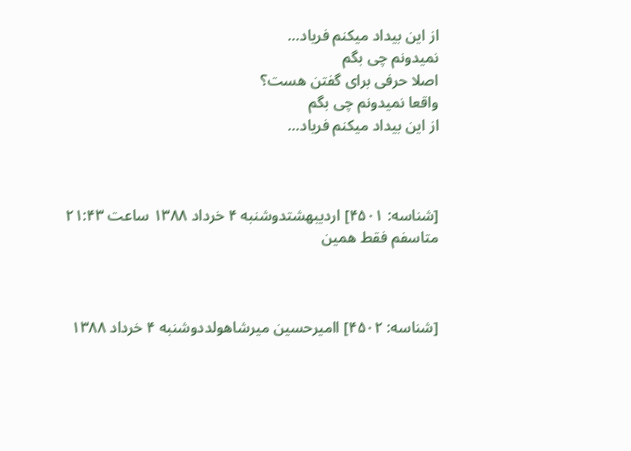از این بیداد میکنم فریاد...
نمیدونم چی بگم
اصلا حرفی برای گفتن هست؟
واقعا نمیدونم چی بگم
از این بیداد میکنم فریاد...



[شناسه: ۴۵۰۱] اردیبهشتدوشنبه ۴ خرداد ۱۳۸۸ ساعت ۲۱:۴۳
متاسفم فقط همین



[شناسه: ۴۵۰۲] اامیرحسین میرشاهولددوشنبه ۴ خرداد ۱۳۸۸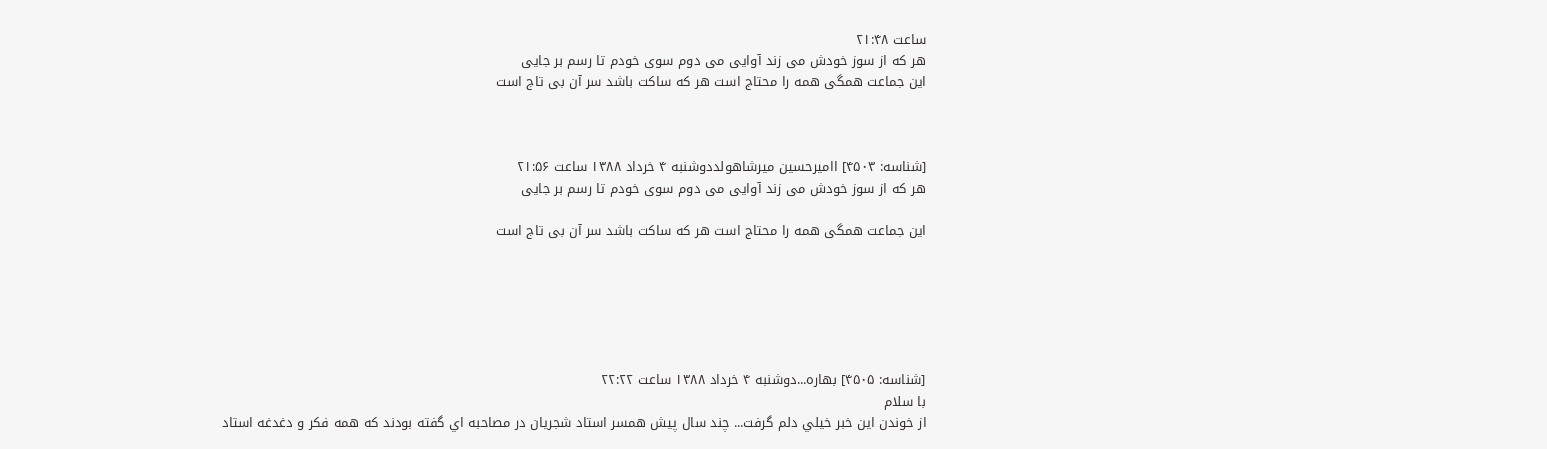ساعت ۲۱:۴۸
هر که از سوز خودش می زند آوایی می دوم سوی خودم تا رسم بر جایی
این جماعت همگی همه را محتاج است هر که ساکت باشد سر آن بی تاج است



[شناسه: ۴۵۰۳] اامیرحسین میرشاهولددوشنبه ۴ خرداد ۱۳۸۸ ساعت ۲۱:۵۶
هر که از سوز خودش می زند آوایی می دوم سوی خودم تا رسم بر جایی

این جماعت همگی همه را محتاج است هر که ساکت باشد سر آن بی تاج است






[شناسه: ۴۵۰۵] بهاره...دوشنبه ۴ خرداد ۱۳۸۸ ساعت ۲۲:۲۲
با سلام
از خوندن اين خبر خيلي دلم گرفت... چند سال پيش همسر استاد شجريان در مصاحبه اي گفته بودند كه همه فكر و دغدغه استاد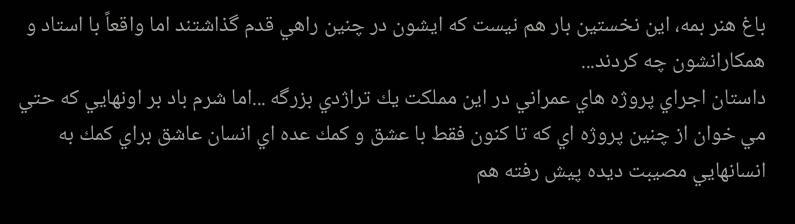باغ هنر بمه، اين نخستين بار هم نيست كه ايشون در چنين راهي قدم گذاشتند اما واقعاً با استاد و همكارانشون چه كردند...
داستان اجراي پروژه هاي عمراني در اين مملكت يك تراژدي بزرگه ...اما شرم باد بر اونهايي كه حتي مي خوان از چنين پروژه اي كه تا كنون فقط با عشق و كمك عده اي انسان عاشق براي كمك به انسانهايي مصيبت ديده پيش رفته هم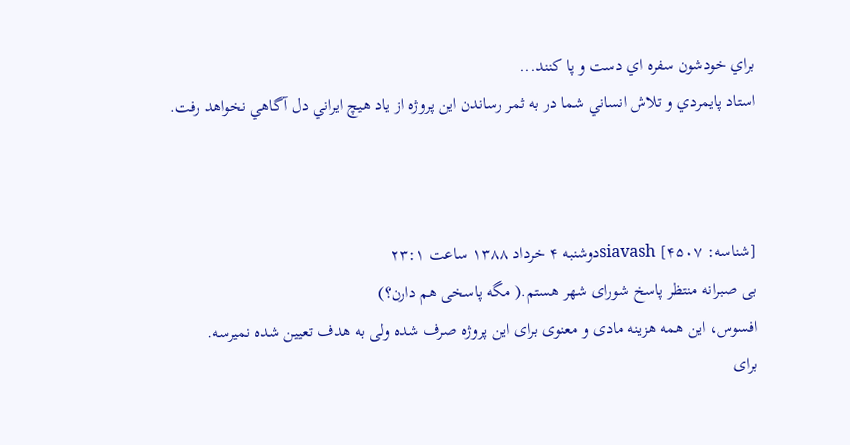براي خودشون سفره اي دست و پا كنند...
استاد پايمردي و تلاش انساني شما در به ثمر رساندن اين پروژه از ياد هيچ ايراني دل آگاهي نخواهد رفت.



[شناسه: ۴۵۰۷] siavashدوشنبه ۴ خرداد ۱۳۸۸ ساعت ۲۳:۱
بی صبرانه منتظر پاسخ شورای شهر هستم.( مگه پاسخی هم دارن؟)
افسوس، این همه هزینه مادی و معنوی برای این پروژه صرف شده ولی به هدف تعیین شده نمیرسه.
برای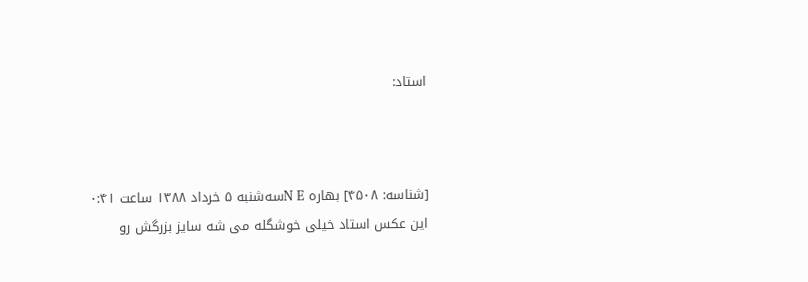استاد:



[شناسه: ۴۵۰۸] بهاره N Eسه‌شنبه ۵ خرداد ۱۳۸۸ ساعت ۰:۴۱
این عکس استاد خیلی خوشگله می شه سایز بزرگش رو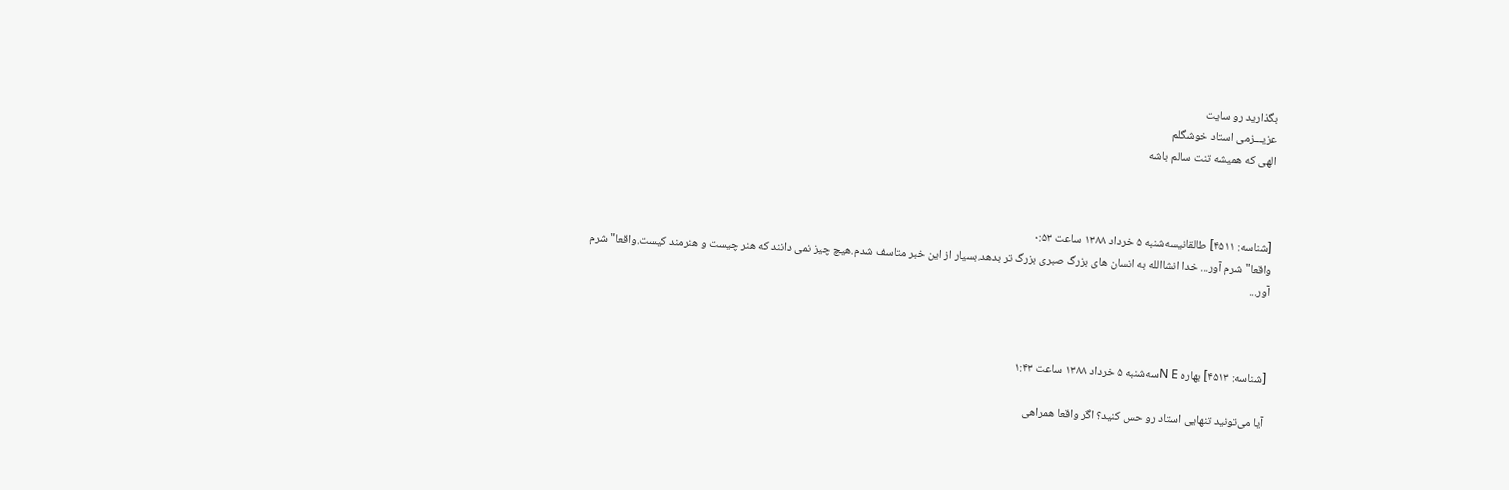بگذارید رو سایت
عزیـــزمی استاد خوشگلم
الهی که همیشه تنت سالم باشه



[شناسه: ۴۵۱۱] طالقانیسه‌شنبه ۵ خرداد ۱۳۸۸ ساعت ۰:۵۳
واقعا" شرم آور... خدا انشاالله به انسان های بزرگ صبری بزرگ تر بدهد.بسیار از این خبر متاسف شدم.هیچ چیز نمی دانند که هنر چیست و هنرمند کیست.واقعا" شرم آور...



[شناسه: ۴۵۱۳] بهاره N Eسه‌شنبه ۵ خرداد ۱۳۸۸ ساعت ۱:۴۳

آیا می‌تونید تنهایی استاد رو حس کنید؟ اگر واقعا همراهی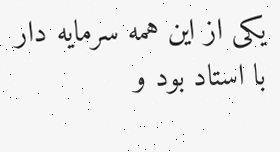یکی از این همه سرمایه دار با استاد بود و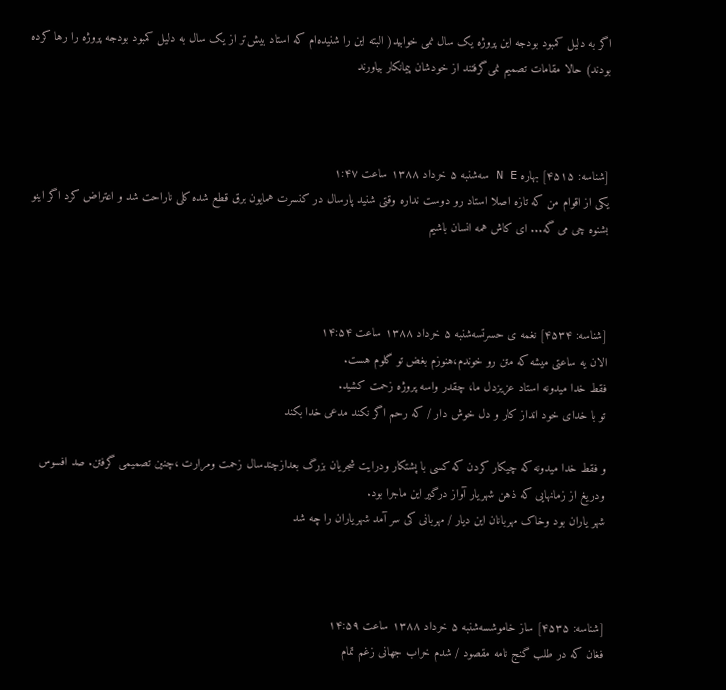اگر به دلیل کمبود بودجه این پروژه یک سال نمی خوابید( البته این را شنیده‌ام که استاد بیش‌تر از یک سال به دلیل کمبود بودجه پروژه را رها کرده بودند) حالا مقامات تصمیم نمی‌گرفتند از خودشان پیمانکار بیاورند



[شناسه: ۴۵۱۵] بهاره N E سه‌شنبه ۵ خرداد ۱۳۸۸ ساعت ۱:۴۷
یکی از اقوام من که تازه اصلا استاد رو دوست نداره وقتی شنید پارسال در کنسرت همایون برق قطع شده کلی ناراحت شد و اعتراض کرد اگر اینو بشنوه چی می گه... ای کاش همه انسان باشیم



[شناسه: ۴۵۳۴] نغمه ی حسرتسه‌شنبه ۵ خرداد ۱۳۸۸ ساعت ۱۴:۵۴
الان یه ساعتی میشه که متن رو خوندم،هنوزم بغض تو گلوم هست.
فقط خدا میدونه استاد عزیزدل ما، چقدر واسه پروژه زحمت کشید.
تو با خدای خود انداز کار و دل خوش دار / که رحم اگر نکند مدعی خدا بکند

و فقط خدا میدونه که چیکار کردن که کسی با پشتکار ودرایت شجریان بزرگ بعدازچندسال زحمت ومرارت ،چنین تصمیمی گرفتن. صد افسوس ودریغ از زمانهایی که ذهن شهریار آواز درگیر این ماجرا بود.
شهر یاران بود وخاک مهربانان این دیار / مهربانی کی سر آمد شهریاران را چه شد



[شناسه: ۴۵۳۵] ساز خاموشسه‌شنبه ۵ خرداد ۱۳۸۸ ساعت ۱۴:۵۹
فغان که در طلب گنج نامه مقصود / شدم خراب جهانی زغم تمام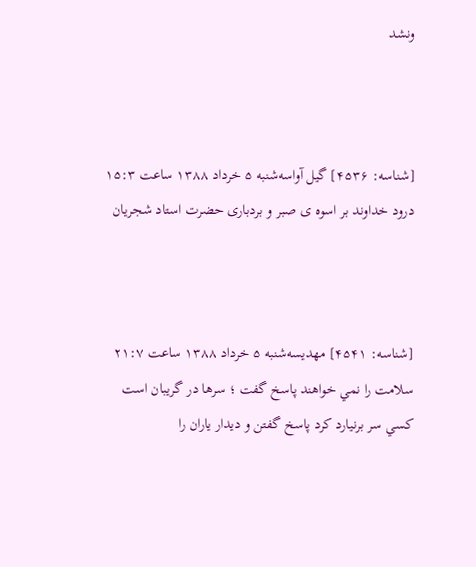ونشد



[شناسه: ۴۵۳۶] گیل آواسه‌شنبه ۵ خرداد ۱۳۸۸ ساعت ۱۵:۳
درود خداوند بر اسوه ی صبر و بردباری حضرت استاد شجریان



[شناسه: ۴۵۴۱] مهديسه‌شنبه ۵ خرداد ۱۳۸۸ ساعت ۲۱:۷
سلامت را نمي خواهند پاسخ گفت ؛ سرها در گريبان است
كسي سر برنيارد كرد پاسخ گفتن و ديدار ياران را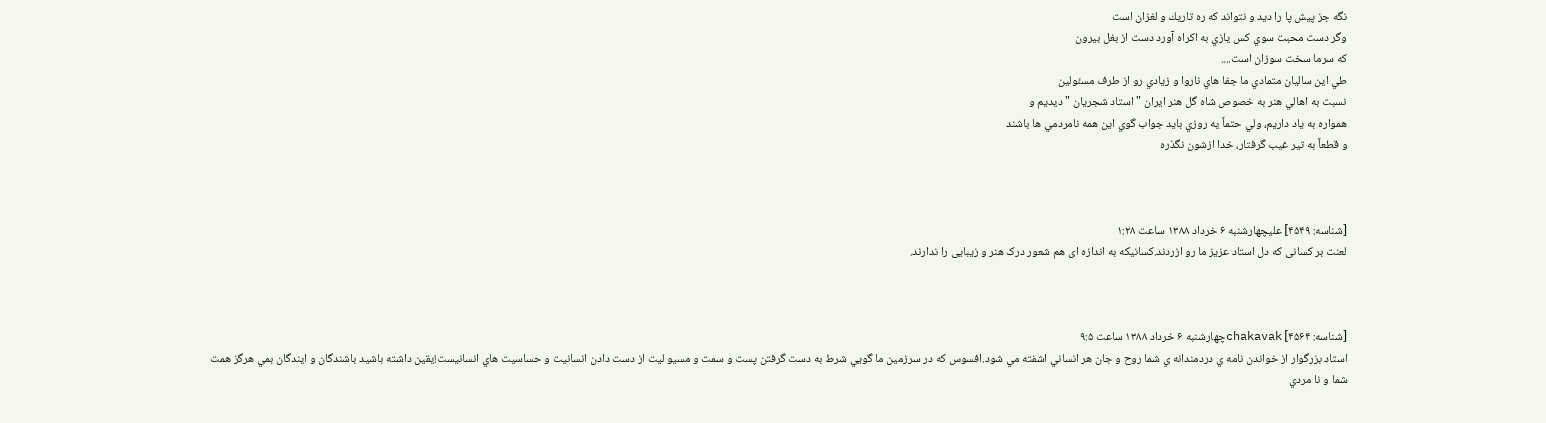نگه جز پيش پا را ديد و نتواند كه ره تاريك و لغزان است
وگر دست محبت سوي كس يازي به اكراه آورد دست از بغل بيرون
كه سرما سخت سوزان است....
طي اين ساليان متمادي ما جفا هاي ناروا و زيادي رو از طرف مسئولين
نسبت به اهالي هنر به خصوص شاه گل هنر ايران " استاد شجريان " ديديم و
همواره به ياد داريم، ولي حتماً يه روزي بايد جواب گوي اين همه نامردمي ها باشند
و قطعاً به تير غيب گرفتار، خدا ازشون نگذره



[شناسه: ۴۵۴۹] علیچهارشنبه ۶ خرداد ۱۳۸۸ ساعت ۱:۲۸
لعنت بر کسانی که دل استاد عزیز ما رو ازردند.کسانیکه به اندازه‌ ای هم شعور درک هنر و زیبایی را ندارند.



[شناسه: ۴۵۶۴] chakavakچهارشنبه ۶ خرداد ۱۳۸۸ ساعت ۹:۵
استاد بزرگوار از خواندن نامه ي دردمندانه ي شما روح و جان هر انساني اشفته مي شود.افسوس كه در سرزمين ما گويي شرط به دست گرفتن پست و سمت و مسيو ليت از دست دادن انسانيت و حساسيت هاي انسانيست!يقين داشته باشيد باشندگان و ايندگان بمي هرگز همت شما و نا مردي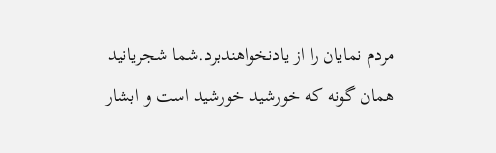مردم نمايان را از يادنخواهندبرد.شما شجريانيد همان گونه كه خورشيد خورشيد است و ابشار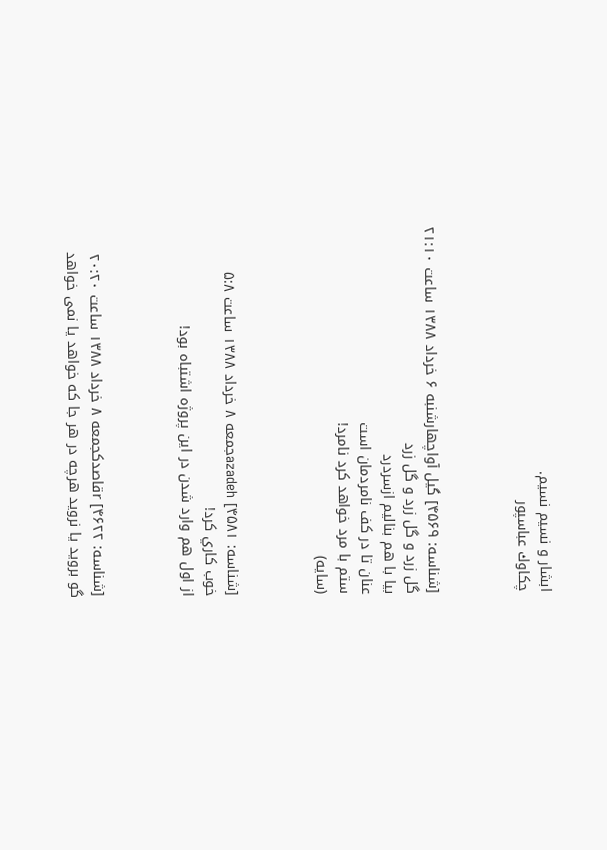ابشار و نسيم نسيم.
چكاوك عباسپور



[شناسه: ۴۵۶۹] گیل آواچهارشنبه ۶ خرداد ۱۳۸۸ ساعت ۲۱:۱۰
گل زرد و گل زرد و گل زرد
بیا با هم بنالیم ازسردرد
عنان تا در کف نامردمان است
ستم با مرد خواهد کرد نامرد!
(سایه)



[شناسه: ۴۵۸۱] azadehجمعه ۸ خرداد ۱۳۸۸ ساعت ۵:۸
خوب كاري كرد!
از اول هم وارد شدن در اين پروژه اشتباه بود!



[شناسه: ۴۶۲۲] rقاصدکجمعه ۸ خرداد ۱۳۸۸ ساعت ۲۰:۲۰
گو بروید یا نروید هرچه در هر جا که خواهد یا نمی خواهد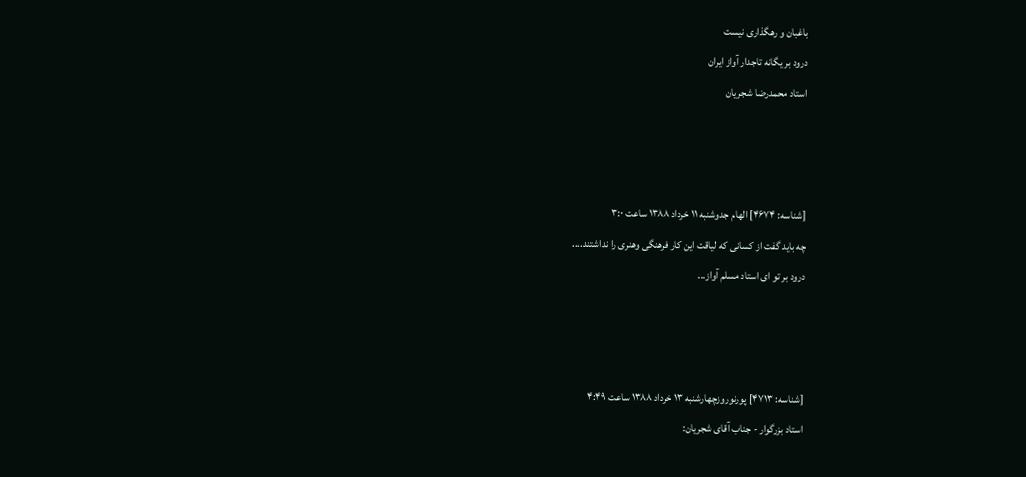باغبان و رهگذاری نیست
درود بر یگانه تاجدار آواز ایران
استاد محمدرضا شجریان



[شناسه: ۴۶۷۴] الهام جدوشنبه ۱۱ خرداد ۱۳۸۸ ساعت ۳:۰
چه باید گفت از کسانی که لیاقت این کار فرهنگی وهنری را نداشتند....
درود بر تو ای استاد مسلم آواز...



[شناسه: ۴۷۱۳] پورنوروزچهارشنبه ۱۳ خرداد ۱۳۸۸ ساعت ۴:۴۹
استاد بزرگوار - جناب آقای شجریان: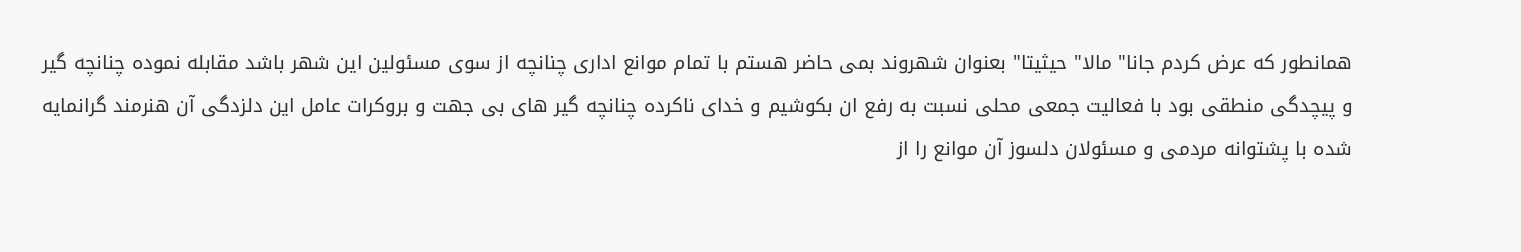همانطور که عرض کردم جانا" مالا" حیثیتا" بعنوان شهروند بمی حاضر هستم با تمام موانع اداری چنانچه از سوی مسئولین این شهر باشد مقابله نموده چنانچه گیر و پیچدگی منطقی بود با فعالیت جمعی محلی نسبت به رفع ان بکوشیم و خدای ناکرده چنانچه گیر های بی جهت و بروکرات عامل این دلزدگی آن هنرمند گرانمایه شده با پشتوانه مردمی و مسئولان دلسوز آن موانع را از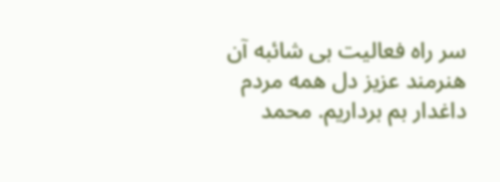سر راه فعالیت بی شائبه آن هنرمند عزیز دل همه مردم داغدار بم برداریم. محمد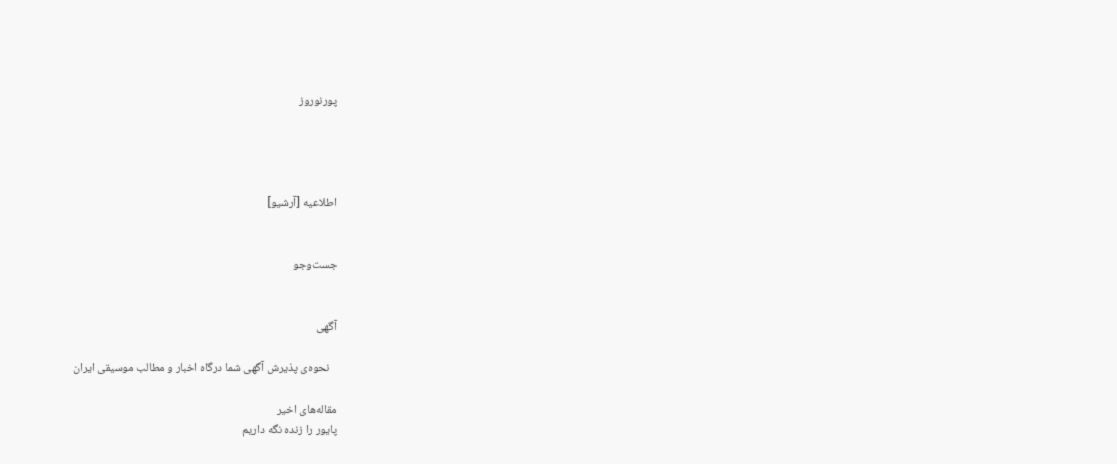پورنوروز




اطلاعیه [آرشیو]


جست‌وجو


آگهی

   نحوه‌ی پذیرش آگهی شما درگاه اخبار و مطالب موسیقی ایران

مقاله‌های اخیر
پایور را زنده نگه داریم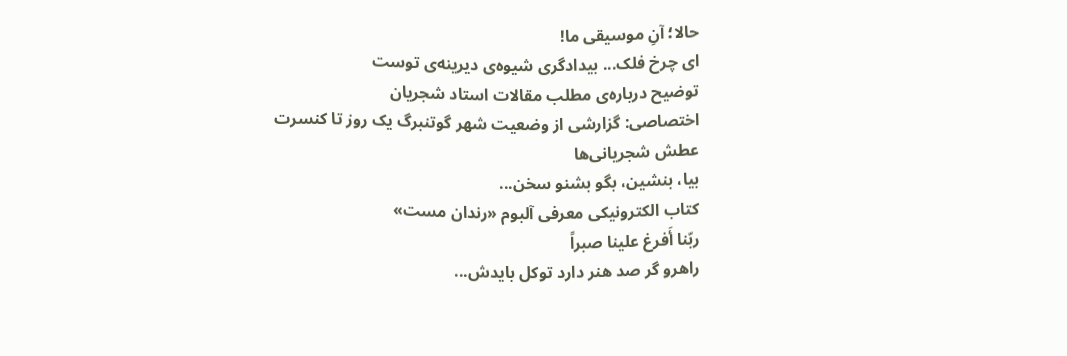حالا؛ آنِ موسیقی ما!
ای چرخ فلک... بیدادگری شیوه‌ی دیرینه‌ی توست
توضیح درباره‌ی مطلب مقالات استاد شجریان
اختصاصی: گزارشی از وضعیت شهر گوتنبرگ یک روز تا کنسرت
عطش شجریانی‌ها
بیا، بنشین، بگو بشنو سخن...
کتاب الکترونیکی معرفی آلبوم «رندان مست»
ربّنا أَفرغ علینا صبراً
راهرو گر صد هنر دارد توکل بایدش...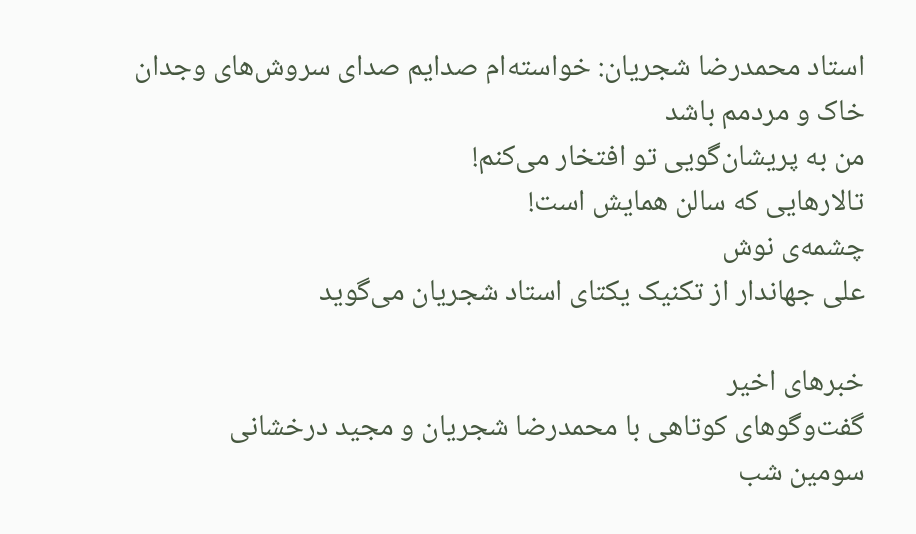استاد محمدرضا شجریان: خواسته‌ام صدایم صدای سروش‌های وجدان خاک و مردمم باشد
من به پریشان‌گویی تو افتخار می‌کنم!
تالارهایی که سالن همایش است!
چشمه‌ی نوش
علی جهاندار از تکنیک یکتای استاد شجریان می‌گوید

خبرهای اخیر
گفت‌وگوهای کوتاهی با محمدرضا شجریان و مجید درخشانی
سومین شب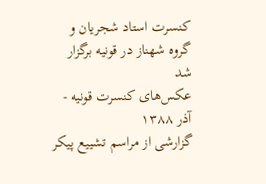کنسرت استاد شجریان و گروه شهناز در قونیه برگزار شد
عکس‌های کنسرت قونیه - آذر ۱۳۸۸
گزارشی از مراسم تشییع پیکر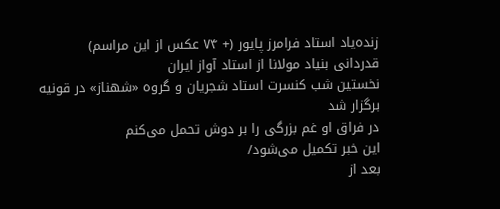زنده‌یاد استاد فرامرز پایور (+ ۷۴ عکس از این مراسم)
قدردانی بنیاد مولانا از استاد آواز ایران
نخستین شب کنسرت استاد شجریان و گروه «شهناز» در قونیه برگزار شد
در فراق او غم بزرگی را بر دوش تحمل می‌کنم
این خبر تکمیل می‌شود/
بعد از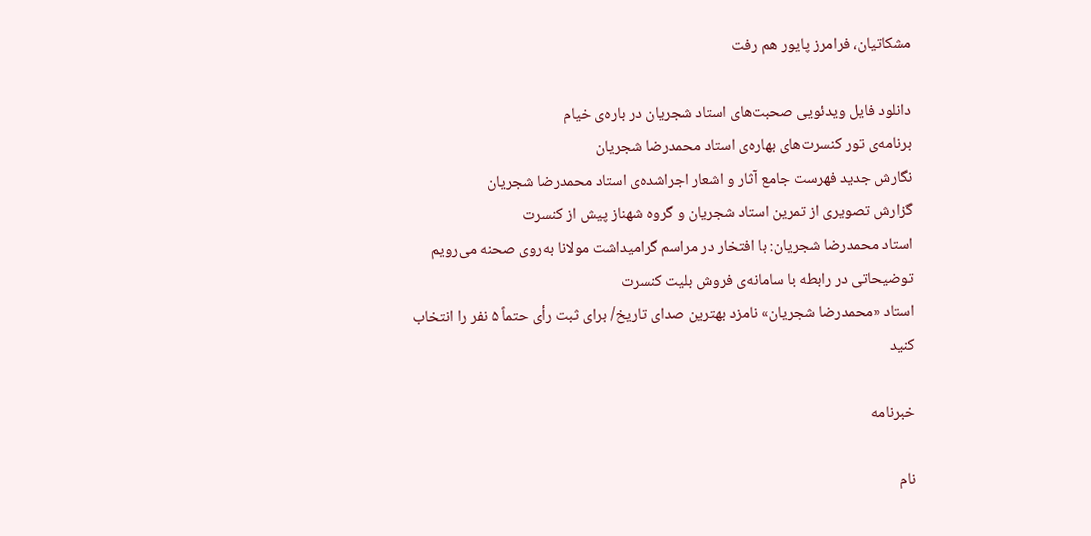مشکاتیان، فرامرز پایور هم رفت

دانلود فایل ویدئویی صحبت‌های استاد شجریان در باره‌ی خیام
برنامه‌ی تور کنسرت‌های بهاره‌ی استاد محمدرضا شجریان
نگارش جدید فهرست جامع آثار و اشعار اجراشده‌ی استاد محمدرضا شجریان
گزارش تصویری از تمرین استاد شجریان و گروه شهناز پیش از کنسرت
استاد محمدرضا شجریان: با افتخار در مراسم گرامیداشت مولانا به‌روی صحنه می‌رویم
توضیحاتی در رابطه با سامانه‌ی فروش بلیت کنسرت
استاد «محمدرضا شجریان» نامزد بهترین صدای تاریخ/ برای ثبت رأی حتماً ۵ نفر را انتخاب کنید

خبرنامه

نام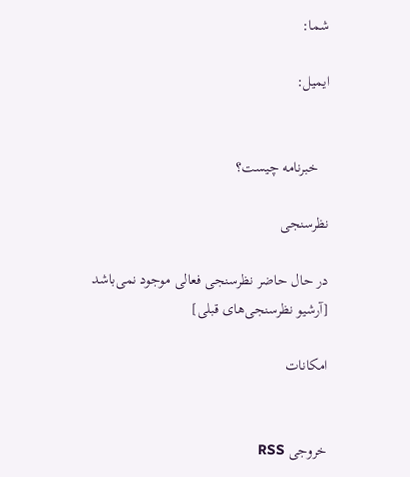شما:

ایمیل:


   خبرنامه چیست؟

نظرسنجی

در حال حاضر نظرسنجی فعالی موجود نمی‌باشد
[آرشیو نظرسنجی‌های قبلی]

امکانات


خروجی RSS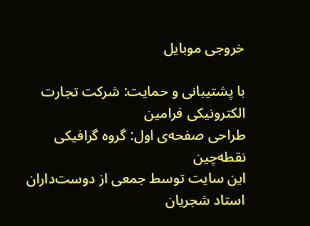خروجی موبایل

با پشتیبانی و حمایت: شرکت تجارت الکترونیکی فرامین
طراحی صفحه‌ی اول: گروه گرافیکی نقطه‌چین
این سایت توسط جمعی از دوست‌داران استاد شجریان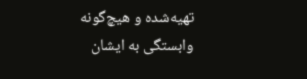تهیه‌شده و هیچ‌گونه وابستگی به ایشان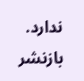ندارد.
بازنشر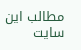مطالب این سایت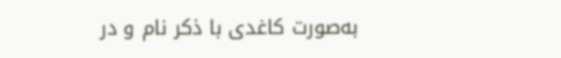به‌صورت کاغدی با ذکر نام و در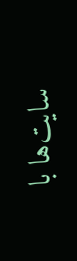سایت‌ها با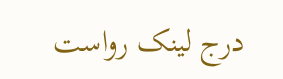درج لینک رواست